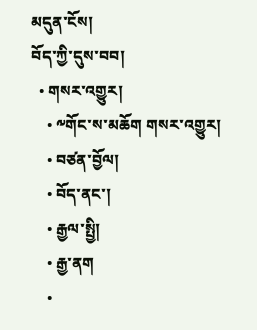མདུན་ངོས།
བོད་ཀྱི་དུས་བབ།
  • གསར་འགྱུར།
    • ༸གོང་ས་མཆོག གསར་འགྱུར།
    • བཙན་བྱོལ།
    • བོད་ནང་།
    • རྒྱལ་སྤྱི།
    • རྒྱ་ནག
    •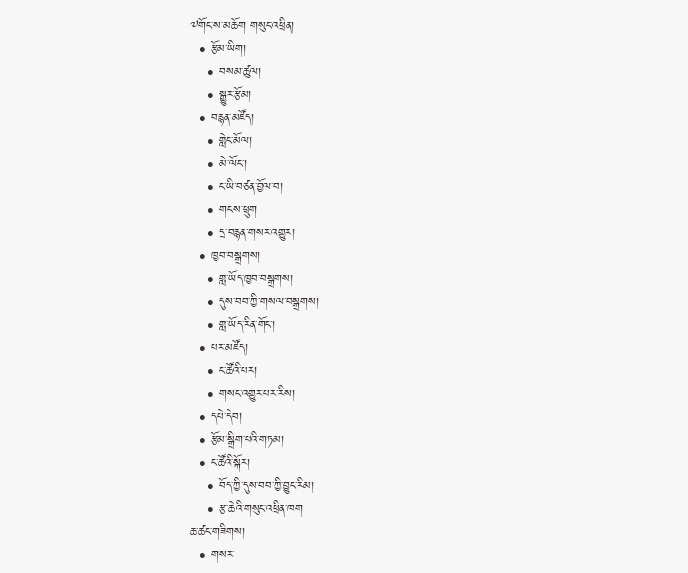༧གོང་ས་མཆོག གསུང་འཕྲིན།
  • རྩོམ་ཡིག།
    • བསམ་ཚུལ།
    • སྒྱུར་རྩོམ།
  • བརྙན་མཛོད།
    • གླེང་མོལ།
    • མེ་ལོང་།
    • ང་ཡི་བཙན་བྱོལ་བ།
    • གངས་ཕྲུག
    • དྲ་བརྙན་གསར་འགྱུར།
  • ཁྱབ་བསྒྲགས།
    • གླ་ཡོད་ཁྱབ་བསྒྲགས།
    • དུས་བབ་ཀྱི་གསལ་བསྒྲགས།
    • གླ་ཡོད་རིན་གོང་།
  • པར་མཛོད།
    • ང་ཚོའི་པར།
    • གསང་འགྱུར་པར་རིས།
  • དཔེ་དེབ།
  • རྩོམ་སྒྲིག་པའི་གཏམ།
  • ང་ཚོའི་སྐོར།
    • བོད་ཀྱི་དུས་བབ་ཀྱི་བྱུང་རིམ།
    • རྩ་ཆེའི་གསུང་འཕྲིན་ཁག
ཆ་ཚང་གཟིགས།
  • གསར་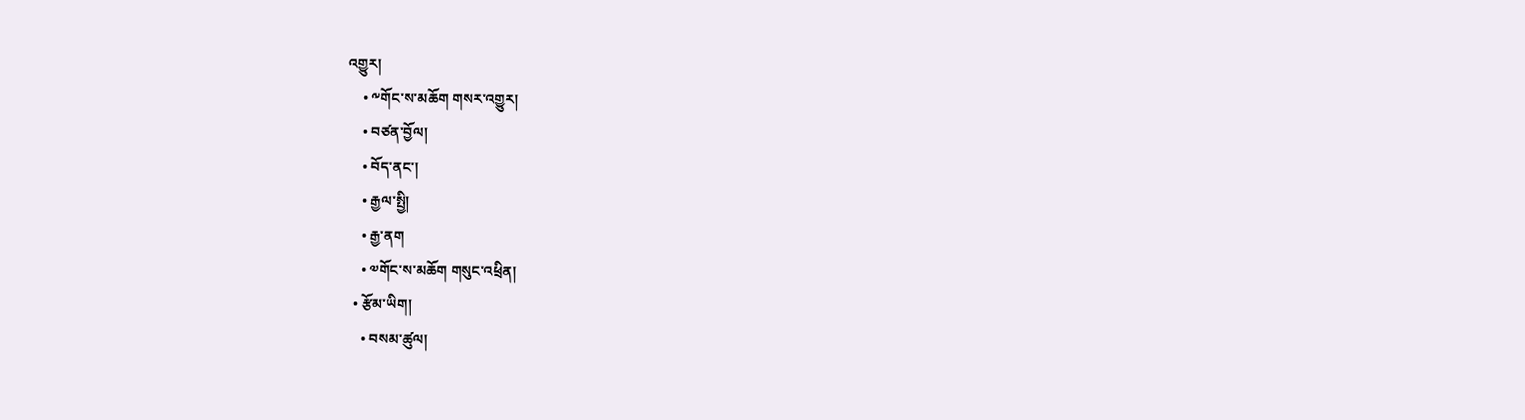འགྱུར།
    • ༸གོང་ས་མཆོག གསར་འགྱུར།
    • བཙན་བྱོལ།
    • བོད་ནང་།
    • རྒྱལ་སྤྱི།
    • རྒྱ་ནག
    • ༧གོང་ས་མཆོག གསུང་འཕྲིན།
  • རྩོམ་ཡིག།
    • བསམ་ཚུལ།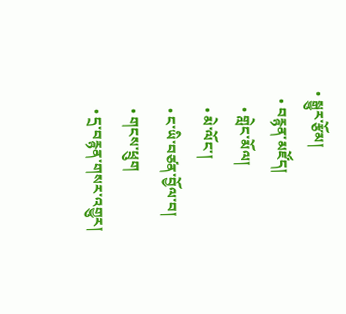• སྒྱུར་རྩོམ།
  • བརྙན་མཛོད།
    • གླེང་མོལ།
    • མེ་ལོང་།
    • ང་ཡི་བཙན་བྱོལ་བ།
    • གངས་ཕྲུག
    • དྲ་བརྙན་གསར་འགྱུར།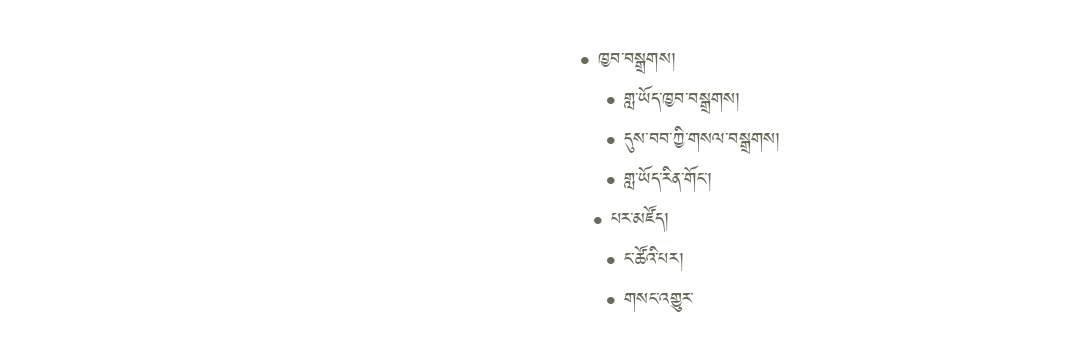• ཁྱབ་བསྒྲགས།
    • གླ་ཡོད་ཁྱབ་བསྒྲགས།
    • དུས་བབ་ཀྱི་གསལ་བསྒྲགས།
    • གླ་ཡོད་རིན་གོང་།
  • པར་མཛོད།
    • ང་ཚོའི་པར།
    • གསང་འགྱུར་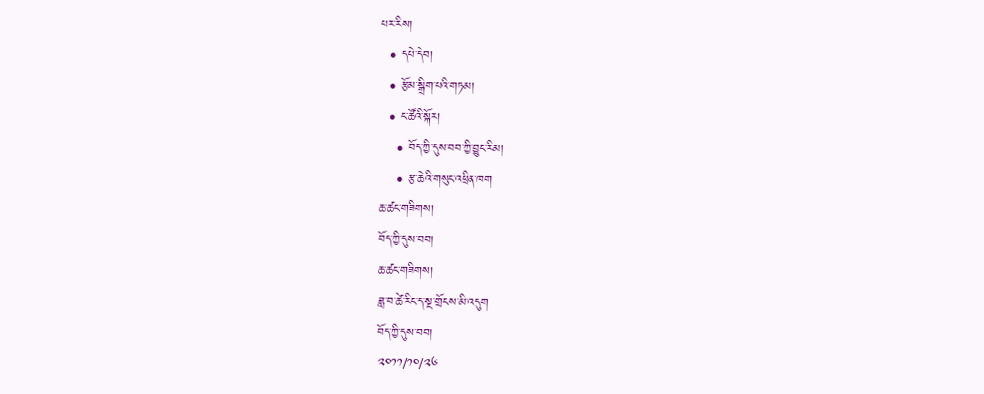པར་རིས།
  • དཔེ་དེབ།
  • རྩོམ་སྒྲིག་པའི་གཏམ།
  • ང་ཚོའི་སྐོར།
    • བོད་ཀྱི་དུས་བབ་ཀྱི་བྱུང་རིམ།
    • རྩ་ཆེའི་གསུང་འཕྲིན་ཁག
ཆ་ཚང་གཟིགས།
བོད་ཀྱི་དུས་བབ།
ཆ་ཚང་གཟིགས།
ཟླ་བ་ཚེ་རིང་ད་སྔ་གྲོངས་མི་འདུག
བོད་ཀྱི་དུས་བབ།
༢༠༡༡/༡༠/༢༦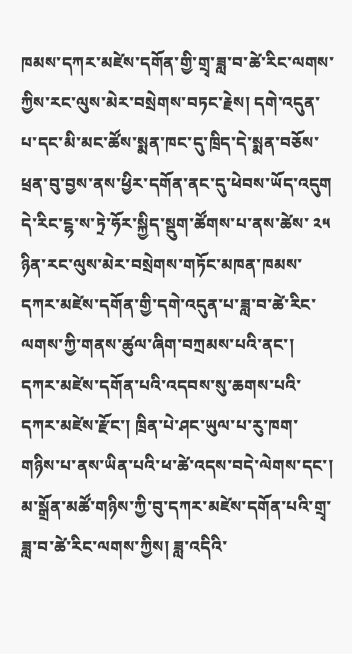ཁམས་དཀར་མཛེས་དགོན་གྱི་གྲྭ་ཟླ་བ་ཚེ་རིང་ལགས་ཀྱིས་རང་ལུས་མེར་བསྲེགས་བཏང་རྗེས། དགེ་འདུན་པ་དང་མི་མང་ཚོས་སྨན་ཁང་དུ་ཁྲིད་དེ་སྨན་བཅོས་ཕྲན་བུ་བྱས་ནས་ཕྱིར་དགོན་ནང་དུ་ཕེབས་ཡོད་འདུག
དེ་རིང་ངྷ་ས་ཏྲེ་ཧོར་སྐྱིད་སྡུག་ཚོགས་པ་ནས་ཚེས་ ༢༥ ཉིན་རང་ལུས་མེར་བསྲེགས་གཏོང་མཁན་ཁམས་དཀར་མཛེས་དགོན་གྱི་དགེ་འདུན་པ་ཟླ་བ་ཚེ་རིང་ལགས་ཀྱི་གནས་ཚུལ་ཞིག་བཀྲམས་པའི་ནང་། དཀར་མཛེས་དགོན་པའི་འདབས་སུ་ཆགས་པའི་དཀར་མཛེས་རྫོང་། ཁྲིན་པེ་ཤང་ཡུལ་པ་རུ་ཁག་གཉིས་པ་ནས་ཡིན་པའི་ཕ་ཚེ་འདས་བདེ་ལེགས་དང་། མ་སྒྲོན་མཚོ་གཉིས་ཀྱི་བུ་དཀར་མཛེས་དགོན་པའི་གྲྭ་ཟླ་བ་ཚེ་རིང་ལགས་ཀྱིས། ཟླ་འདིའི་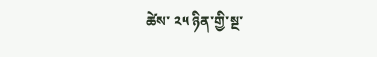ཚེས་ ༢༥ ཉིན་གྱི་སྔ་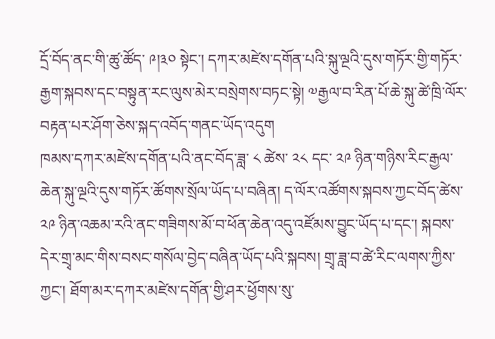དྲོ་བོད་ནང་གི་ཚུ་ཚོད་ ༩།༣༠ སྟེང་། དཀར་མཛེས་དགོན་པའི་སྐུ་ལྔའི་དུས་གཏོར་གྱི་གཏོར་རྒྱག་སྐབས་དང་བསྟུན་རང་ལུས་མེར་བསྲེགས་བཏང་སྟེ། ༧རྒྱལ་བ་རིན་པོ་ཆེ་སྐུ་ཚེ་ཁྲི་ལོར་བརྟན་པར་ཤོག་ཅེས་སྐད་འབོད་གནང་ཡོད་འདུག
ཁམས་དཀར་མཛེས་དགོན་པའི་ནང་བོད་ཟླ་ ༨ ཚེས་ ༢༨ དང་ ༢༩ ཉིན་གཉིས་རིང་རྒྱལ་ཆེན་སྐུ་ལྔའི་དུས་གཏོར་ཚོགས་སྲོལ་ཡོད་པ་བཞིན། ད་ལོར་འཚོགས་སྐབས་ཀྱང་བོད་ཚེས་ ༢༩ ཉིན་འཆམ་རའི་ནང་གཟིགས་མོ་བ་ཕོན་ཆེན་འདུ་འཛོམས་བྱུང་ཡོད་པ་དང་། སྐབས་དེར་གྲྭ་མང་གིས་བསང་གསོལ་བྱེད་བཞིན་ཡོད་པའི་སྐབས། གྲྭ་ཟླ་བ་ཚེ་རིང་ལགས་ཀྱིས་ཀྱང་། ཐོག་མར་དཀར་མཛེས་དགོན་གྱི་ཤར་ཕྱོགས་སུ་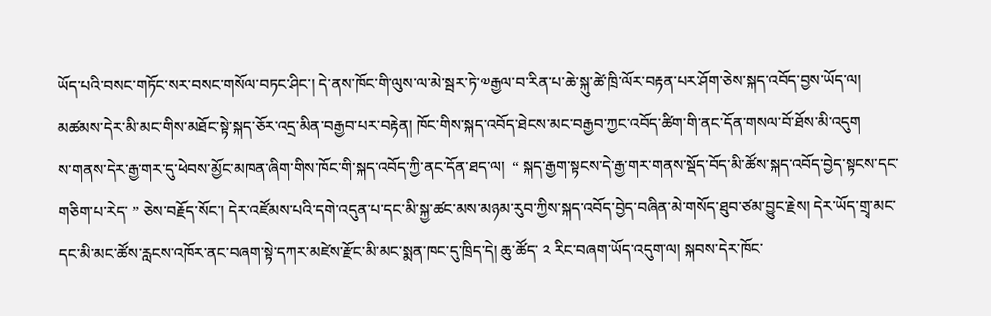ཡོད་པའི་བསང་གཏོང་སར་བསང་གསོལ་བཏང་ཤིང་། དེ་ནས་ཁོང་གི་ལུས་ལ་མེ་སྦར་ཏེ་༧རྒྱལ་བ་རིན་པ་ཆེ་སྐུ་ཚེ་ཁྲི་ལོར་བརྟན་པར་ཤོག་ཅེས་སྐད་འབོད་བྱས་ཡོད་ལ། མཚམས་དེར་མི་མང་གིས་མཐོང་སྟེ་སྐད་ཅོར་འདྲ་མིན་བརྒྱབ་པར་བརྟེན། ཁོང་གིས་སྐད་འབོད་ཐེངས་མང་བརྒྱབ་ཀྱང་འབོད་ཚིག་གི་ནང་དོན་གསལ་བོ་ཐོས་མི་འདུག
ས་གནས་དེར་རྒྱ་གར་དུ་ཕེབས་མྱོང་མཁན་ཞིག་གིས་ཁོང་གི་སྐད་འབོད་ཀྱི་ནང་དོན་ཐད་ལ།  “ སྐད་རྒྱག་སྟངས་དེ་རྒྱ་གར་གནས་སྡོད་བོད་མི་ཚོས་སྐད་འབོད་བྱེད་སྟངས་དང་གཅིག་པ་རེད་ ” ཅེས་བརྗོད་སོང་། དེར་འཛོམས་པའི་དགེ་འདུན་པ་དང་མི་སྐྱ་ཚང་མས་མཉམ་རུབ་ཀྱིས་སྐད་འབོད་བྱེད་བཞིན་མེ་གསོད་ཐུབ་ཙམ་བྱུང་རྗེས། དེར་ཡོད་གྲྭ་མང་དང་མི་མང་ཚོས་རླངས་འཁོར་ནང་བཞག་སྟེ་དཀར་མཛེས་རྫོང་མི་མང་སྨན་ཁང་དུ་ཁྲིད་དེ། ཆུ་ཚོད་ ༢ རིང་བཞག་ཡོད་འདུག་ལ། སྐབས་དེར་ཁོང་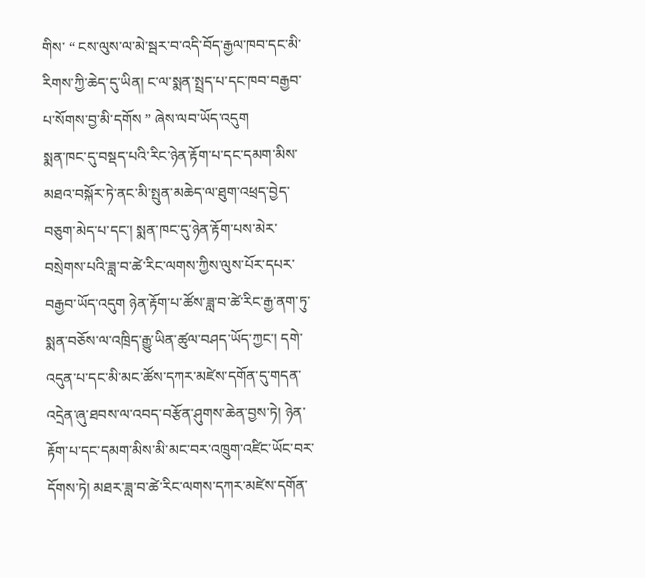གིས་ “ ངས་ལུས་ལ་མེ་སྦར་བ་འདི་བོད་རྒྱལ་ཁབ་དང་མི་རིགས་ཀྱི་ཆེད་དུ་ཡིན། ང་ལ་སྨན་སྤྲད་པ་དང་ཁབ་བརྒྱབ་པ་སོགས་བྱ་མི་དགོས ” ཞེས་ལབ་ཡོད་འདུག
སྨན་ཁང་དུ་བསྡད་པའི་རིང་ཉེན་རྟོག་པ་དང་དམག་མིས་མཐའ་བསྐོར་ཏེ་ནང་མི་སྤུན་མཆེད་ལ་ཐུག་འཕྲད་བྱེད་བཅུག་མེད་པ་དང་། སྨན་ཁང་དུ་ཉེན་རྟོག་པས་མེར་བསྲེགས་པའི་ཟླ་བ་ཚེ་རིང་ལགས་ཀྱིས་ལུས་པོར་དཔར་བརྒྱབ་ཡོད་འདུག ཉེན་རྟོག་པ་ཚོས་ཟླ་བ་ཚེ་རིང་རྒྱ་ནག་ཏུ་སྨན་བཅོས་ལ་འཁྲིད་རྒྱུ་ཡིན་ཚུལ་བཤད་ཡོད་ཀྱང་། དགེ་འདུན་པ་དང་མི་མང་ཚོས་དཀར་མཛེས་དགོན་དུ་གདན་འདྲེན་ཞུ་ཐབས་ལ་འབད་བརྩོན་ཤུགས་ཆེན་བྱས་ཏེ། ཉེན་རྟོག་པ་དང་དམག་མིས་མི་མང་བར་འཁྲུག་འཛིང་ཡོང་བར་དོགས་ཏེ། མཐར་ཟླ་བ་ཚེ་རིང་ལགས་དཀར་མཛེས་དགོན་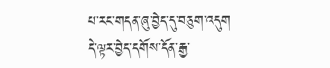པ་རང་གདན་ཞུ་བྱེད་དུ་བཅུག་འདུག
དེ་ལྟར་བྱེད་དགོས་དོན་རྒྱ་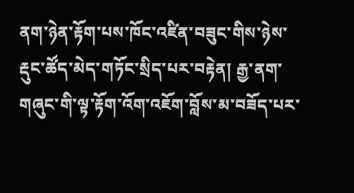ནག་ཉེན་རྟོག་པས་ཁོང་འཛིན་བཟུང་གིས་ཉེས་རྡུང་ཚོད་མེད་གཏོང་སྲིད་པར་བརྟེན། རྒྱ་ནག་གཞུང་གི་ལྟ་རྟོག་འོག་འཇོག་བློས་མ་བཟོད་པར་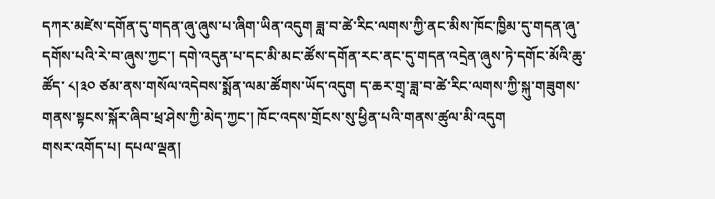དཀར་མཛེས་དགོན་དུ་གདན་ཞུ་ཞུས་པ་ཞིག་ཡིན་འདུག ཟླ་བ་ཚེ་རིང་ལགས་ཀྱི་ནང་མིས་ཁོང་ཁྱིམ་དུ་གདན་ཞུ་དགོས་པའི་རེ་བ་ཞུས་ཀྱང་། དགེ་འདུན་པ་དང་མི་མང་ཚོས་དགོན་རང་ནང་དུ་གདན་འདྲེན་ཞུས་ཏེ་དགོང་མོའི་ཆུ་ཚོད་ ༨།༣༠ ཙམ་ནས་གསོལ་འདེབས་སྨོན་ལམ་ཚོགས་ཡོད་འདུག ད་ཆར་གྲྭ་ཟླ་བ་ཚེ་རིང་ལགས་ཀྱི་སྐུ་གཟུགས་གནས་སྟངས་སྐོར་ཞིབ་ཕྲ་ཤེས་ཀྱི་མེད་ཀྱང་། ཁོང་འདས་གྲོངས་སུ་ཕྱིན་པའི་གནས་ཚུལ་མི་འདུག
གསར་འགོད་པ། དཔལ་ལྡན།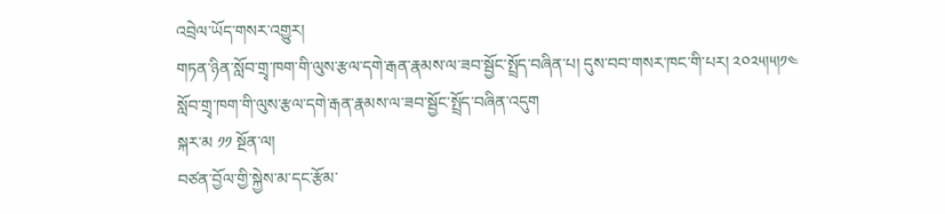འབྲེལ་ཡོད་གསར་འགྱུར།
གཏན་ཉིན་སློབ་གྲྭ་ཁག་གི་ལུས་རྩལ་དགེ་རྒན་རྣམས་ལ་ཟབ་སྦྱོང་སྤྲོད་བཞིན་པ། དུས་བབ་གསར་ཁང་གི་པར། ༢༠༢༥།༥།༡༤
སློབ་གྲྭ་ཁག་གི་ལུས་རྩལ་དགེ་རྒན་རྣམས་ལ་ཟབ་སྦྱོང་སྤྲོད་བཞིན་འདུག
སྐར་མ ༡༡ སྔོན་ལ།
བཙན་བྱོལ་གྱི་སྐྱེས་མ་དང་རྩོམ་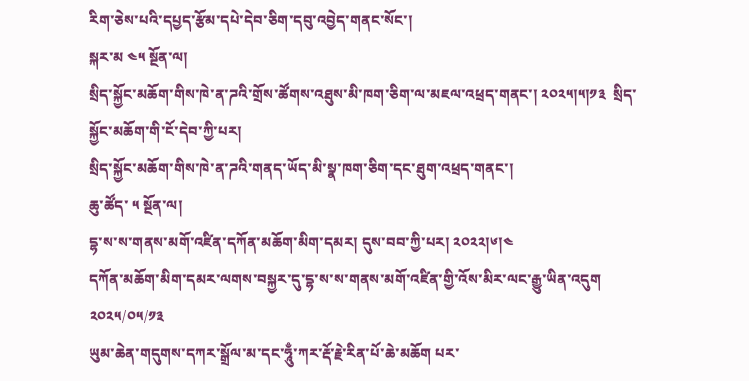རིག་ཅེས་པའི་དཔྱད་རྩོམ་དཔེ་དེབ་ཅིག་དབུ་འབྱེད་གནང་སོང་།
སྐར་མ ༤༥ སྔོན་ལ།
སྲིད་སྐྱོང་མཆོག་གིས་ཁེ་ན་ཌའི་གྲོས་ཚོགས་འཐུས་མི་ཁག་ཅིག་ལ་མཇལ་འཕྲད་གནང་། ༢༠༢༥།༥།༡༣  སྲིད་སྐྱོང་མཆོག་གི་ངོ་དེབ་ཀྱི་པར།
སྲིད་སྐྱོང་མཆོག་གིས་ཁེ་ན་ཌའི་གནད་ཡོད་མི་སྣ་ཁག་ཅིག་དང་ཐུག་འཕྲད་གནང་།
ཆུ་ཚོད་ ༥ སྔོན་ལ།
དྷ་ས་ས་གནས་མགོ་འཛིན་དཀོན་མཆོག་མིག་དམར། དུས་བབ་ཀྱི་པར། ༢༠༢༢།༦།༤
དཀོན་མཆོག་མིག་དམར་ལགས་བསྐྱར་དུ་དྷ་ས་ས་གནས་མགོ་འཛིན་གྱི་འོས་མིར་ལང་རྒྱུ་ཡིན་འདུག
༢༠༢༥/༠༥/༡༣
ཡུམ་ཆེན་གདུགས་དཀར་སྒྲོལ་མ་དང་ཧཱུྃ་ཀར་རྡོ་རྗེ་རིན་པོ་ཆེ་མཆོག པར་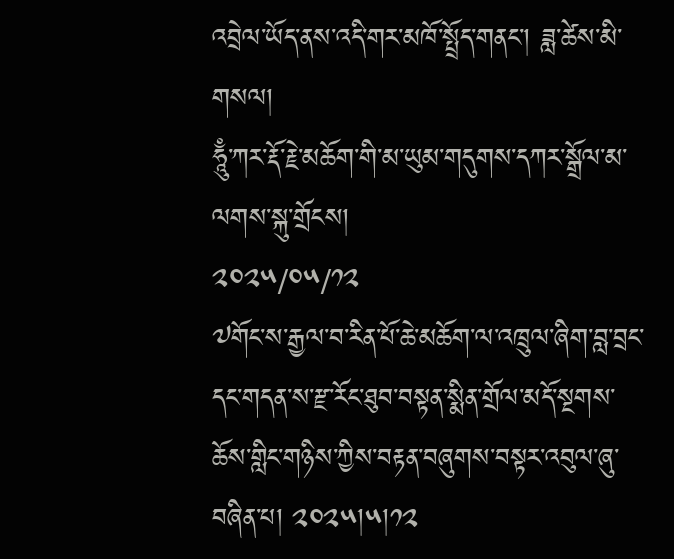འབྲེལ་ཡོད་ནས་འདི་གར་མཁོ་སྤྲོད་གནང་། ཟླ་ཚེས་མི་གསལ།
ཧཱུྃ་ཀར་རྡོ་རྗེ་མཆོག་གི་མ་ཡུམ་གདུགས་དཀར་སྒྲོལ་མ་ལགས་སྐུ་གྲོངས།
༢༠༢༥/༠༥/༡༢
༧གོང་ས་རྒྱལ་བ་རིན་པོ་ཆེ་མཆོག་ལ་འཁྲུལ་ཞིག་བླ་བྲང་དང་གདན་ས་རྫ་རོང་ཐུབ་བསྟན་སྨིན་གྲོལ་མདོ་སྔགས་ཆོས་གླིང་གཉིས་ཀྱིས་བརྟན་བཞུགས་བསྟར་འབུལ་ཞུ་བཞིན་པ། ༢༠༢༥།༥།༡༢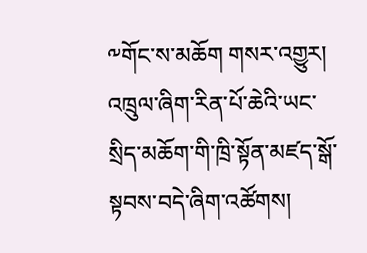༸གོང་ས་མཆོག གསར་འགྱུར།
འཁྲུལ་ཞིག་རིན་པོ་ཆེའི་ཡང་སྲིད་མཆོག་གི་ཁྲི་སྟོན་མཛད་སྒོ་སྟབས་བདེ་ཞིག་འཚོགས།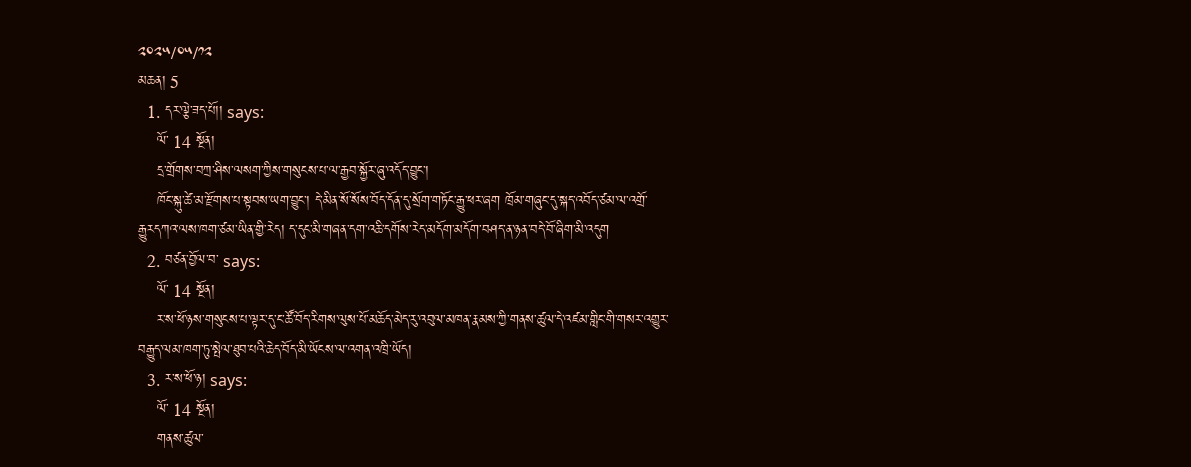༢༠༢༥/༠༥/༡༢
མཆན། 5
  1. དར་ལྕེ་ཟད་པོ།། says:
    ལོ་ 14 སྔོན།
    དྲ་གྲོགས་བཀྲ་ཤིས་ལསག་ཀྱིས་གསུངས་པ་ལ་རྒྱབ་སྐྱོར་ཞུ་འདོད་བྱུང་།
    ཁོང་སྐུ་ཚེ་མ་རྫོགས་པ་སྟབས་ཡག་བྱུང་། དེ་མིན་སོ་སོས་བོད་དོན་དུ་སྲོག་གཏོང་རྒྱུ་ཕར་ཞག ཁྲོམ་གཞུང་དུ་སྐད་འབོད་ཙམ་ལ་འགྲོ་རྒྱུརདཀའ་ལས་ཁག་ཙམ་ཡིན་གྱི་རེད། ད་དུང་མི་གཞན་དག་འཆི་དགོས་རེད་མདོག་མདོག་བཤད་ན་ཉན་བདེ་བོ་ཞིག་མི་འདུག
  2. བཙན་བྱོལ་བ་ says:
    ལོ་ 14 སྔོན།
    ར་ས་ཕོ་ཉས་གསུངས་པ་ལྟར་དུ་ང་ཚོ་བོད་རིགས་ལུས་པོ་མཆོད་མེད་རུ་འབུལ་མཁན་རྣམས་ཀྱི་གནས་ཚུལ་དེ་འཛམ་གླིང་གི་གསར་འགྱུར་བརྒྱུད་ལམ་ཁག་ཏུ་སྤེལ་ཐུབ་པའི་ཆེད་བོད་མི་ཡོངས་ལ་འགན་འཁྲི་ཡོད།
  3. ར་ས་ཕོ་ཉ། says:
    ལོ་ 14 སྔོན།
    གནས་ཚུལ་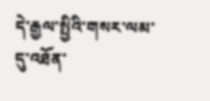དེ་རྒྱལ་སྤྱིའི་གསར་ལམ་དུ་འཐོན་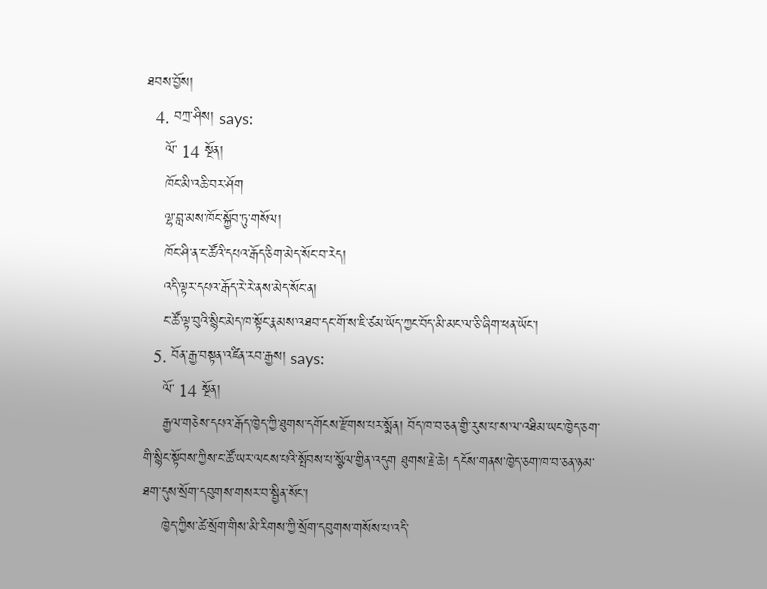ཐབས་བྱོས།
  4. བཀྲ་ཤིས། says:
    ལོ་ 14 སྔོན།
    ཁོང་མི་འཆི་བར་ཤོག
    ལྷ་བླ་མས་ཁོང་སྐྱོབ་ཏུ་གསོལ།
    ཁོང་ཤི་ན་ང་ཚོའི་དཔའ་རྒོད་ཅིག་མེད་སོང་བ་རེད།
    འདི་ལྟར་དཔའ་རྒོད་རེ་རེ་ནས་མེད་སོང་ན།
    ང་ཚོ་ལྟ་བུའི་སྙིང་མེད་ཁ་སྟོང་རྣམས་འཐབ་དང་གོ་ས་ཇི་ཙམ་ཡོད་ཀྱང་བོད་མི་མང་ལ་ཅི་ཞིག་ཕན་ཡོང་།
  5. བོན་རྒྱ་བསྟན་འཛིན་རབ་རྒྱས། says:
    ལོ་ 14 སྔོན།
    རྒྱལ་གཅེས་དཔའ་རྒོད་ཁྱེད་ཀྱི་ཐུགས་དགོངས་རྫོགས་པར་སྨོན། བོད་ཁ་བ་ཅན་གྱི་རུས་པ་ས་ལ་འཐིམ་ཡང་ཁྱེད་ཅག་གི་སྙིང་སྟོབས་ཀྱིས་ང་ཚོ་ཡར་ལངས་པའི་སྤོབས་པ་སྩོལ་གྱིན་འདུག ཐུགས་རྗེ་ཆེ། དངོས་གནས་ཁྱེད་ཅག་ཁ་བ་ཅན་ཉམ་ཐག་དུས་སྲོག་དབུགས་གསར་བ་སྦྱིན་སོང་།
    ཁྱེད་ཀྱིས་ཚེ་སྲོག་གིས་མི་རིགས་ཀྱི་སྲོག་དབུགས་གསོས་པ་འདི་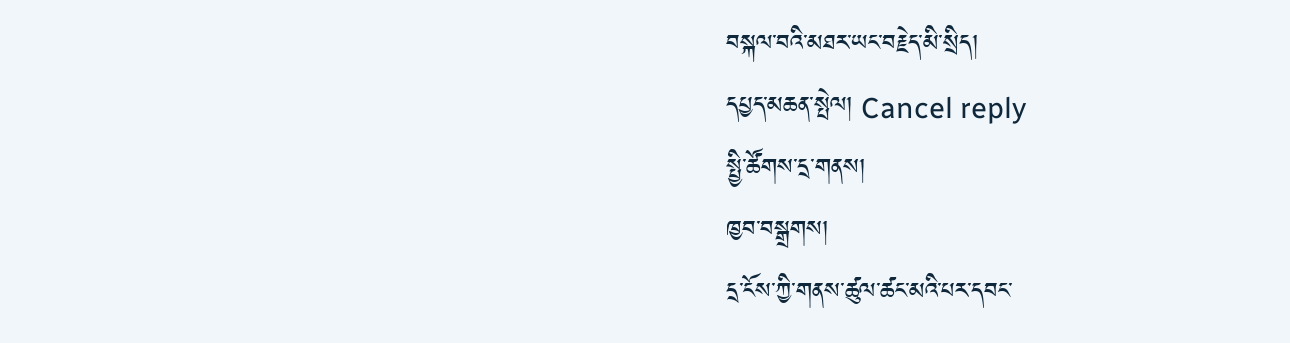བསྐལ་བའི་མཐར་ཡང་བརྗེད་མི་སྲིད།
དཔྱད་མཆན་སྤེལ། Cancel reply
སྤྱི་ཚོགས་དྲ་གནས།
ཁྱབ་བསྒྲགས།
དྲ་ངོས་ཀྱི་གནས་ཚུལ་ཚང་མའི་པར་དབང་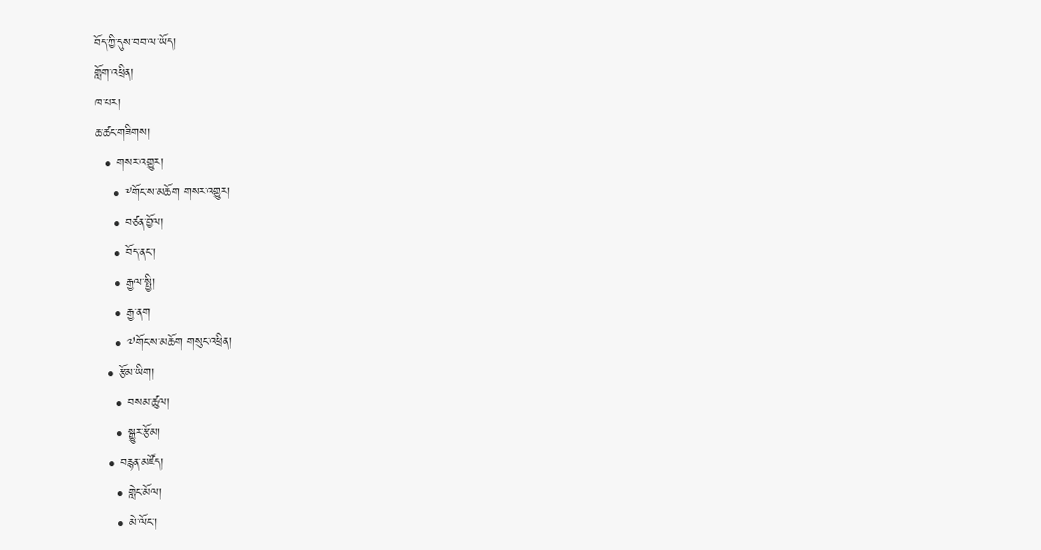བོད་ཀྱི་དུས་བབ་ལ་ཡོད།
གློག་འཕྲིན།
ཁ་པར།
ཆ་ཚང་གཟིགས།
  • གསར་འགྱུར།
    • ༸གོང་ས་མཆོག གསར་འགྱུར།
    • བཙན་བྱོལ།
    • བོད་ནང་།
    • རྒྱལ་སྤྱི།
    • རྒྱ་ནག
    • ༧གོང་ས་མཆོག གསུང་འཕྲིན།
  • རྩོམ་ཡིག།
    • བསམ་ཚུལ།
    • སྒྱུར་རྩོམ།
  • བརྙན་མཛོད།
    • གླེང་མོལ།
    • མེ་ལོང་།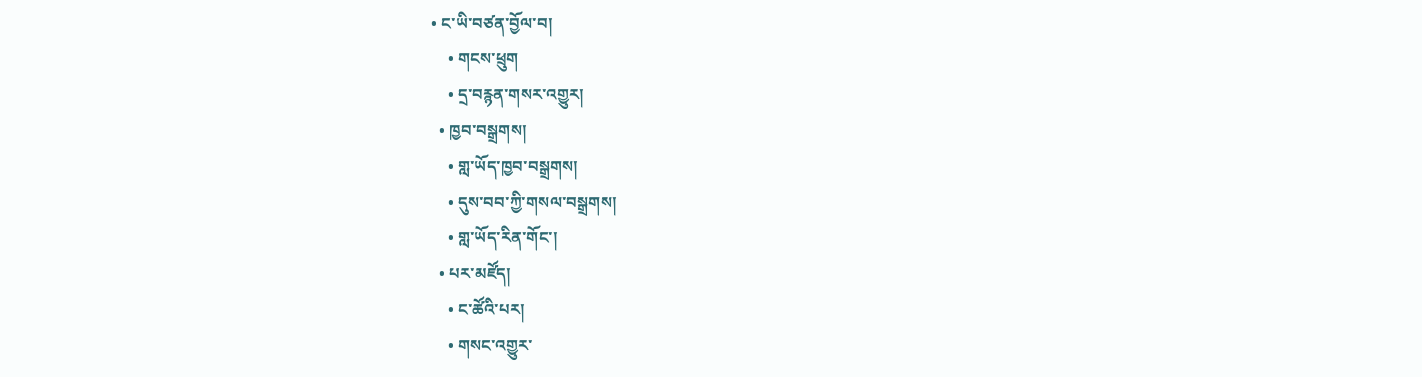• ང་ཡི་བཙན་བྱོལ་བ།
    • གངས་ཕྲུག
    • དྲ་བརྙན་གསར་འགྱུར།
  • ཁྱབ་བསྒྲགས།
    • གླ་ཡོད་ཁྱབ་བསྒྲགས།
    • དུས་བབ་ཀྱི་གསལ་བསྒྲགས།
    • གླ་ཡོད་རིན་གོང་།
  • པར་མཛོད།
    • ང་ཚོའི་པར།
    • གསང་འགྱུར་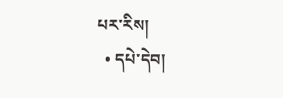པར་རིས།
  • དཔེ་དེབ།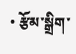• རྩོམ་སྒྲིག་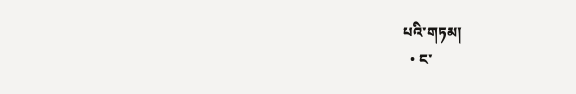པའི་གཏམ།
  • ང་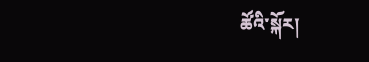ཚོའི་སྐོར།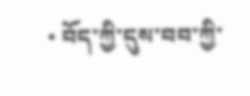• བོད་ཀྱི་དུས་བབ་ཀྱི་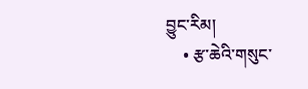བྱུང་རིམ།
    • རྩ་ཆེའི་གསུང་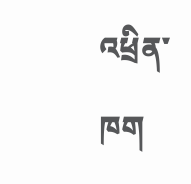འཕྲིན་ཁག